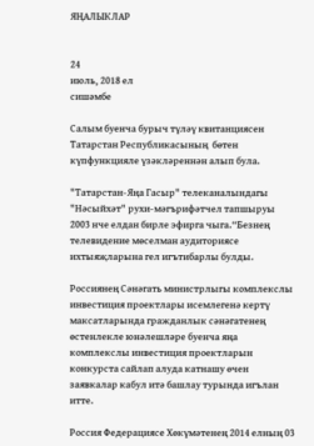ЯҢАЛЫКЛАР


24
июль, 2018 ел
сишәмбе

Салым буенча бурыч түләү квитанциясен Татарстан Республикасының  бөтен күпфункцияле үзәкләреннән алып була.

"Татарстан-Яңа Гасыр" телеканалындагы "Нәсыйхәт" рухи-мәгърифәтчел тапшыруы 2003 нче елдан бирле эфирга чыга.“Безнең телевидение мөселман аудиториясе ихтыяҗларына гел игътибарлы булды.

Россиянең Сәнәгать министрлыгы комплекслы инвестиция проектлары исемлегенә кертү максатларында гражданлык сәнәгатенең өстенлекле юнәлешләре буенча яңа комплекслы инвестиция проектларын конкурста сайлап алуда катнашу өчен заявкалар кабул итә башлау турында игълан итте.

Россия Федерациясе Хөкүмәтенең 2014 елның 03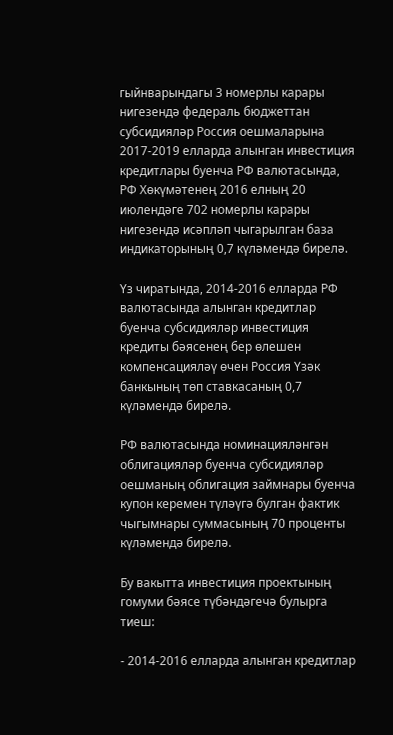гыйнварындагы 3 номерлы карары нигезендә федераль бюджеттан субсидияләр Россия оешмаларына 2017-2019 елларда алынган инвестиция кредитлары буенча РФ валютасында, РФ Хөкүмәтенең 2016 елның 20 июлендәге 702 номерлы карары нигезендә исәпләп чыгарылган база индикаторының 0,7 күләмендә бирелә.

Үз чиратында, 2014-2016 елларда РФ валютасында алынган кредитлар буенча субсидияләр инвестиция кредиты бәясенең бер өлешен компенсацияләү өчен Россия Үзәк банкының төп ставкасаның 0,7 күләмендә бирелә.

РФ валютасында номинацияләнгән облигацияләр буенча субсидияләр оешманың облигация займнары буенча купон керемен түләүгә булган фактик чыгымнары суммасының 70 проценты күләмендә бирелә.

Бу вакытта инвестиция проектының гомуми бәясе түбәндәгечә булырга тиеш:

- 2014-2016 елларда алынган кредитлар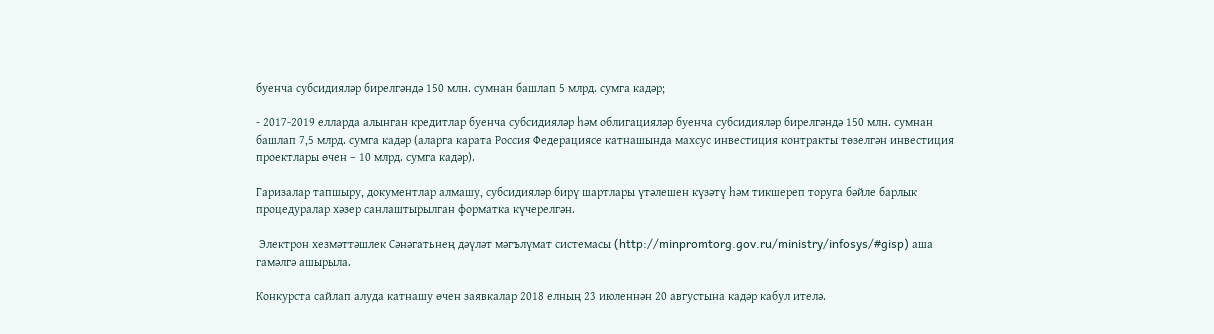буенча субсидияләр бирелгәндә 150 млн. сумнан башлап 5 млрд. сумга кадәр;

- 2017-2019 елларда алынган кредитлар буенча субсидияләр һәм облигацияләр буенча субсидияләр бирелгәндә 150 млн. сумнан башлап 7,5 млрд. сумга кадәр (аларга карата Россия Федерациясе катнашында махсус инвестиция контракты төзелгән инвестиция проектлары өчен – 10 млрд. сумга кадәр).

Гаризалар тапшыру, документлар алмашу, субсидияләр бирү шартлары үтәлешен күзәтү һәм тикшереп торуга бәйле барлык процедуралар хәзер санлаштырылган форматка күчерелгән.

 Электрон хезмәттәшлек Сәнәгатьнең дәүләт мәгълүмат системасы (http://minpromtorg.gov.ru/ministry/infosys/#gisp) аша гамәлгә ашырыла.

Конкурста сайлап алуда катнашу өчен заявкалар 2018 елның 23 июленнән 20 августына кадәр кабул ителә.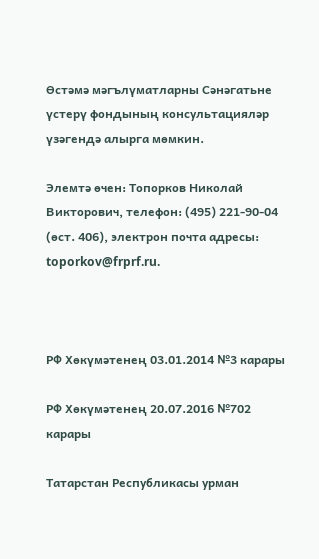Өстәмә мәгълүматларны Сәнәгатьне үстерү фондының консультацияләр үзәгендә алырга мөмкин.

Элемтә өчен: Топорков Николай Викторович, телефон: (495) 221-90-04 (өст. 406), электрон почта адресы: toporkov@frprf.ru.



РФ Хөкүмәтенең 03.01.2014 №3 карары

РФ Хөкүмәтенең 20.07.2016 №702 карары

Татарстан Республикасы урман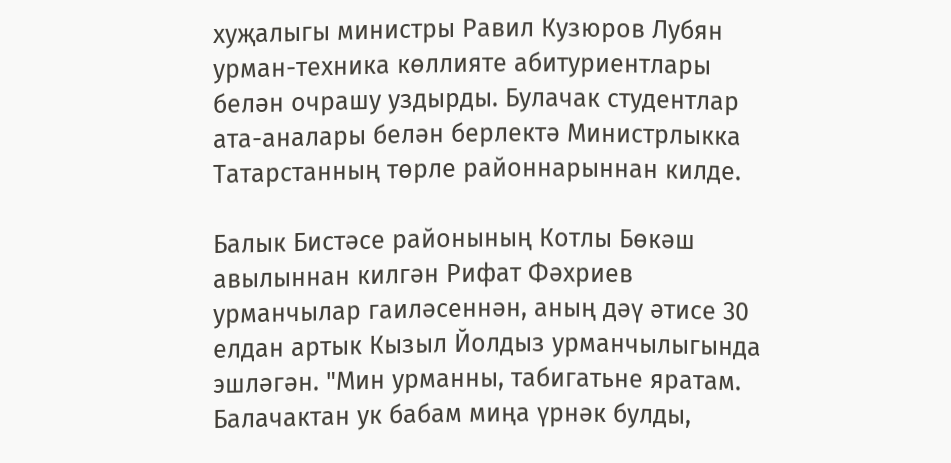хуҗалыгы министры Равил Кузюров Лубян урман-техника көллияте абитуриентлары белән очрашу уздырды. Булачак студентлар ата-аналары белән берлектә Министрлыкка Татарстанның төрле районнарыннан килде.

Балык Бистәсе районының Котлы Бөкәш авылыннан килгән Рифат Фәхриев урманчылар гаиләсеннән, аның дәү әтисе 30 елдан артык Кызыл Йолдыз урманчылыгында эшләгән. "Мин урманны, табигатьне яратам. Балачактан ук бабам миңа үрнәк булды,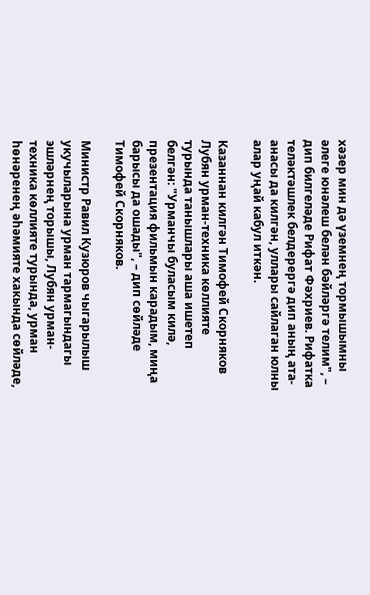хәзер мин дә үземнең тормышымны әлеге юнәлеш белән бәйләргә телим", – дип билгеләде Рифат Фәхриев. Рифатка теләктәшлек белдерергә дип аның ата-анасы да килгән, уллары сайлаган юлны алар уңай кабул иткән.

Казаннан килгән Тимофей Скорняков Лубян урман-техника көллияте турында танышлары аша ишетеп белгән: "Урманчы буласым килә, презентация фильмын карадым, миңа барысы да ошады", – дип сөйләде Тимофей Скорняков.

Министр Равил Кузюров чыгарылыш укучыларына урман тармагындагы эшләрнең торышы, Лубян урман-техника көллияте турында, урман һөнәренең әһәмияте хакында сөйләде,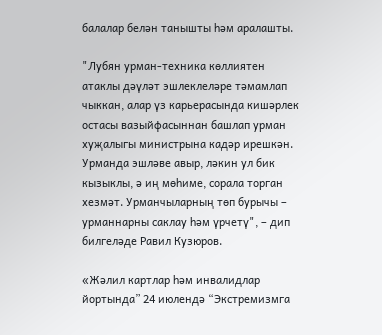балалар белән танышты һәм аралашты.

"Лубян урман-техника көллиятен атаклы дәүләт эшлеклеләре тәмамлап чыккан, алар үз карьерасында кишәрлек остасы вазыйфасыннан башлап урман хуҗалыгы министрына кадәр ирешкән. Урманда эшләве авыр, ләкин ул бик кызыклы, ә иң мөһиме, сорала торган хезмәт. Урманчыларның төп бурычы – урманнарны саклау һәм үрчетү", – дип билгеләде Равил Кузюров.

«Жәлил картлар һәм инвалидлар йортында” 24 июлендә “Экстремизмга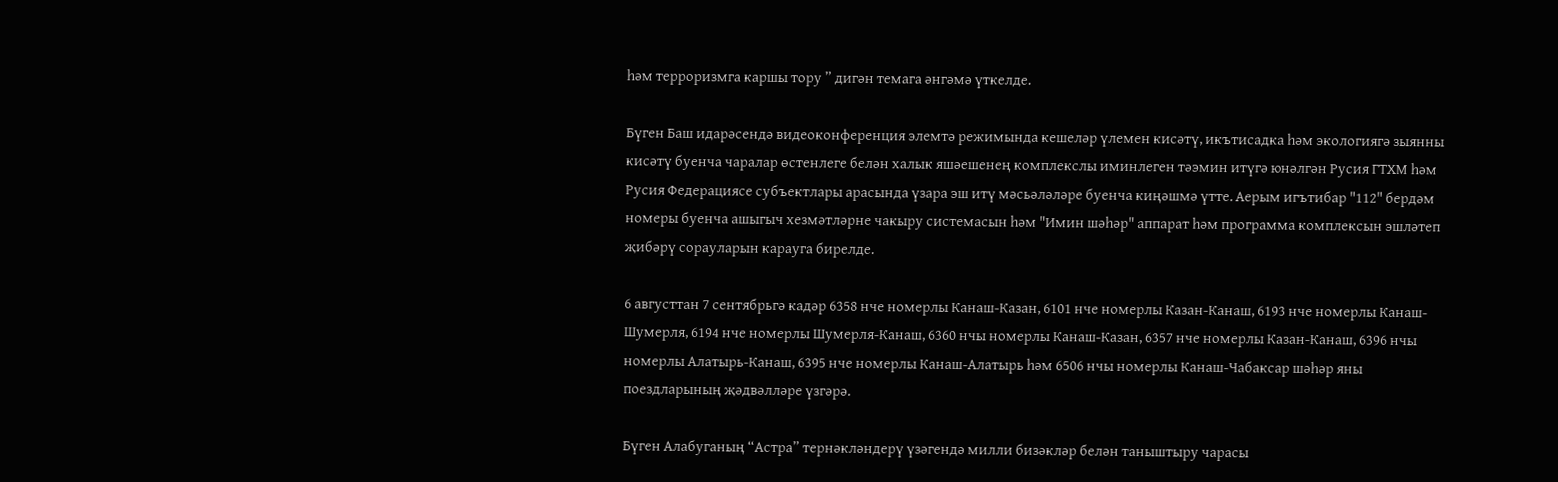һәм терроризмга каршы тору ” дигән темага әнгәмә үткелде.

Бүген Баш идарәсендә видеоконференция элемтә режимында кешеләр үлемен кисәтү, икътисадка һәм экологиягә зыянны кисәтү буенча чаралар өстенлеге белән халык яшәешенең комплекслы иминлеген тәэмин итүгә юнәлгән Русия ГТХМ һәм Русия Федерациясе субъектлары арасында үзара эш итү мәсьәләләре буенча киңәшмә үтте. Аерым игътибар "112" бердәм номеры буенча ашыгыч хезмәтләрне чакыру системасын һәм "Имин шәһәр" аппарат һәм программа комплексын эшләтеп җибәрү сорауларын карауга бирелде.

6 августтан 7 сентябрьгә кадәр 6358 нче номерлы Канаш-Казан, 6101 нче номерлы Казан-Канаш, 6193 нче номерлы Канаш-Шумерля, 6194 нче номерлы Шумерля-Канаш, 6360 нчы номерлы Канаш-Казан, 6357 нче номерлы Казан-Канаш, 6396 нчы номерлы Алатырь-Канаш, 6395 нче номерлы Канаш-Алатырь һәм 6506 нчы номерлы Канаш-Чабаксар шәһәр яны поездларының җәдвәлләре үзгәрә.

Бүген Алабуганың “Астра” тернәкләндерү үзәгендә милли бизәкләр белән таныштыру чарасы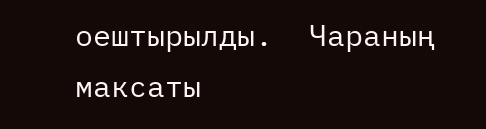оештырылды.  Чараның максаты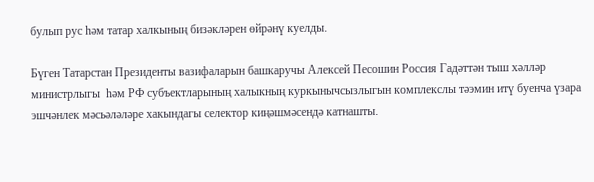булып рус һәм татар халкының бизәкләрен өйрәнү куелды.

Бүген Татарстан Президенты вазифаларын башкаручы Алексей Песошин Россия Гадәттән тыш хәлләр министрлыгы  һәм РФ субъектларының халыкның куркынычсызлыгын комплекслы тәэмин итү буенча үзара эшчәнлек мәсьәләләре хакындагы селектор киңәшмәсендә катнашты.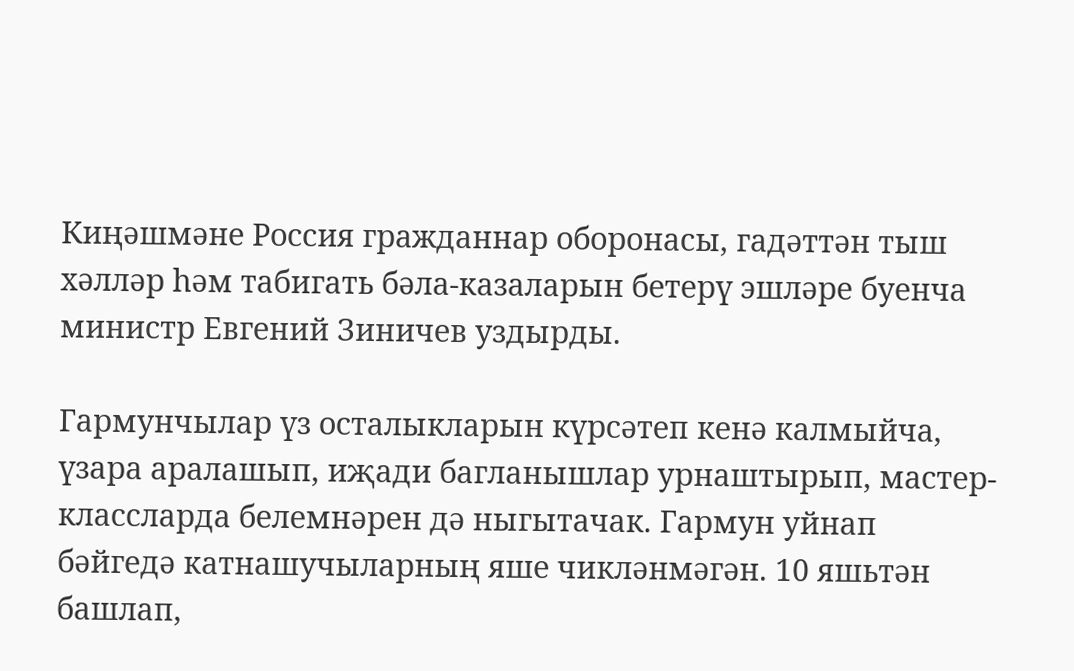Киңәшмәне Россия гражданнар оборонасы, гадәттән тыш хәлләр һәм табигать бәла-казаларын бетерү эшләре буенча министр Евгений Зиничев уздырды.

Гармунчылар үз осталыкларын күрсәтеп кенә калмыйча, үзара аралашып, иҗади багланышлар урнаштырып, мастер-классларда белемнәрен дә ныгытачак. Гармун уйнап бәйгедә катнашучыларның яше чикләнмәгән. 10 яшьтән башлап,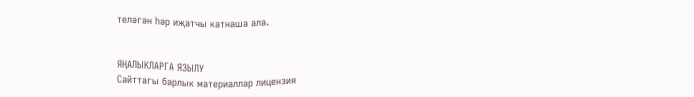теләгән һәр иҗатчы катнаша ала.


ЯҢАЛЫКЛАРГА ЯЗЫЛУ
Сайттагы барлык материаллар лицензия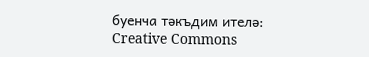буенча тәкъдим ителә:
Creative Commons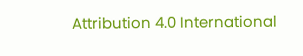Attribution 4.0 International